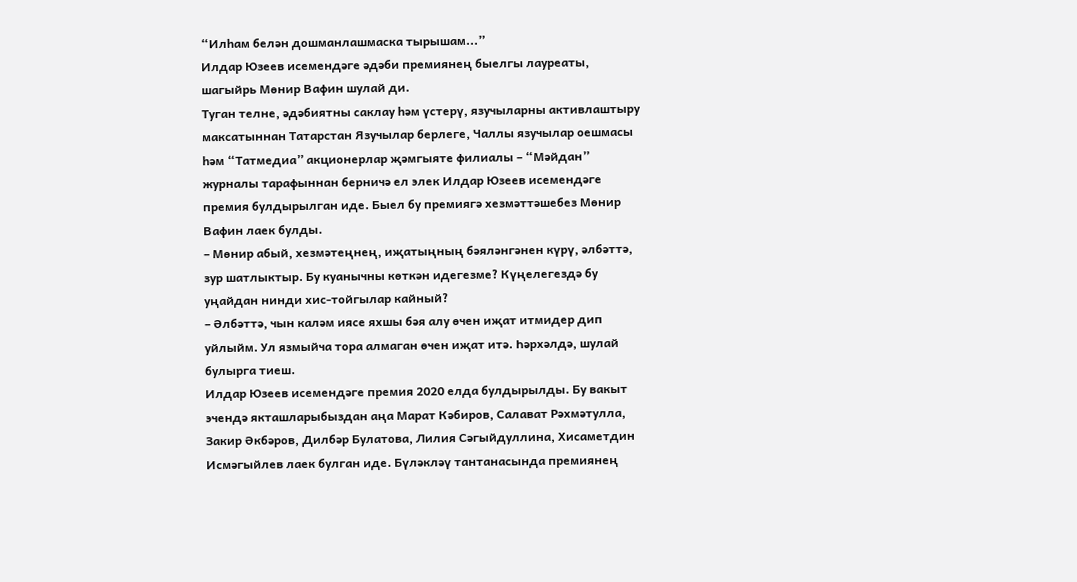“Илһам белән дошманлашмаска тырышам...”
Илдар Юзеев исемендәге әдәби премиянең быелгы лауреаты, шагыйрь Мөнир Вафин шулай ди.
Туган телне, әдәбиятны саклау һәм үстерү, язучыларны активлаштыру максатыннан Татарстан Язучылар берлеге, Чаллы язучылар оешмасы һәм “Татмедиа” акционерлар җәмгыяте филиалы – “Мәйдан” журналы тарафыннан берничә ел элек Илдар Юзеев исемендәге премия булдырылган иде. Быел бу премиягә хезмәттәшебез Мөнир Вафин лаек булды.
– Мөнир абый, хезмәтеңнең, иҗатыңның бәяләнгәнен күрү, әлбәттә, зур шатлыктыр. Бу куанычны көткән идегезме? Күңелегездә бу уңайдан нинди хис-тойгылар кайный?
– Әлбәттә, чын каләм иясе яхшы бәя алу өчен иҗат итмидер дип уйлыйм. Ул язмыйча тора алмаган өчен иҗат итә. Һәрхәлдә, шулай булырга тиеш.
Илдар Юзеев исемендәге премия 2020 елда булдырылды. Бу вакыт эчендә якташларыбыздан аңа Марат Кәбиров, Салават Рәхмәтулла, Закир Әкбәров, Дилбәр Булатова, Лилия Сәгыйдуллина, Хисаметдин Исмәгыйлев лаек булган иде. Бүләкләү тантанасында премиянең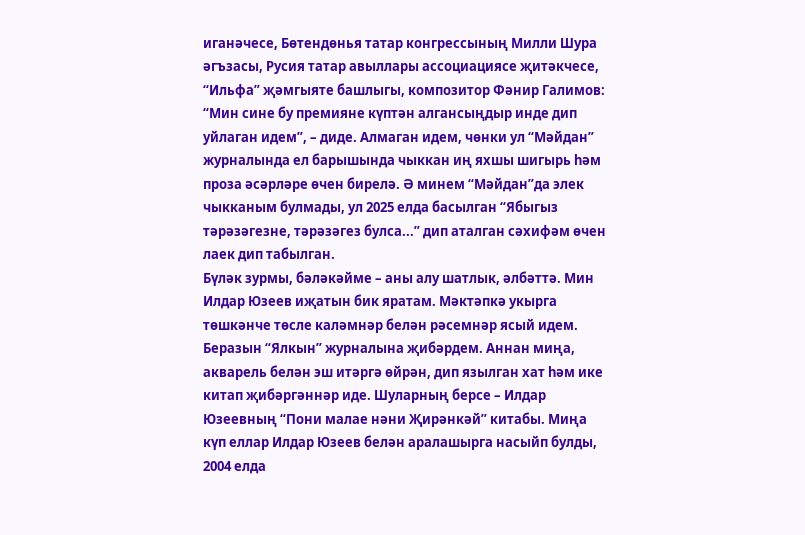иганәчесе, Бөтендөнья татар конгрессының Милли Шура әгъзасы, Русия татар авыллары ассоциациясе җитәкчесе, “Ильфа” җәмгыяте башлыгы, композитор Фәнир Галимов: “Мин сине бу премияне күптән алгансыңдыр инде дип уйлаган идем”, – диде. Алмаган идем, чөнки ул “Мәйдан” журналында ел барышында чыккан иң яхшы шигырь һәм проза әсәрләре өчен бирелә. Ә минем “Мәйдан”да элек чыкканым булмады, ул 2025 елда басылган “Ябыгыз тәрәзәгезне, тәрәзәгез булса...” дип аталган сәхифәм өчен лаек дип табылган.
Бүләк зурмы, бәләкәйме – аны алу шатлык, әлбәттә. Мин Илдар Юзеев иҗатын бик яратам. Мәктәпкә укырга төшкәнче төсле каләмнәр белән рәсемнәр ясый идем. Беразын “Ялкын” журналына җибәрдем. Аннан миңа, акварель белән эш итәргә өйрән, дип язылган хат һәм ике китап җибәргәннәр иде. Шуларның берсе – Илдар Юзеевның “Пони малае нәни Җирәнкәй” китабы. Миңа күп еллар Илдар Юзеев белән аралашырга насыйп булды, 2004 елда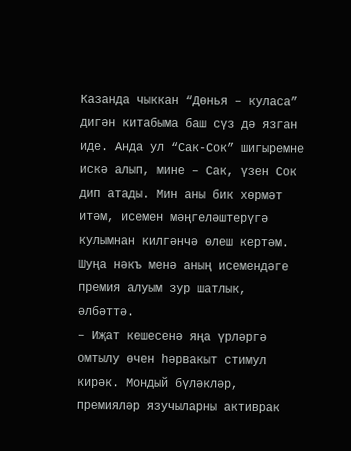Казанда чыккан “Дөнья – куласа” дигән китабыма баш сүз дә язган иде. Анда ул “Сак-Сок” шигыремне искә алып, мине – Сак, үзен Сок дип атады. Мин аны бик хөрмәт итәм, исемен мәңгеләштерүгә кулымнан килгәнчә өлеш кертәм. Шуңа нәкъ менә аның исемендәге премия алуым зур шатлык, әлбәттә.
– Иҗат кешесенә яңа үрләргә омтылу өчен һәрвакыт стимул кирәк. Мондый бүләкләр, премияләр язучыларны активрак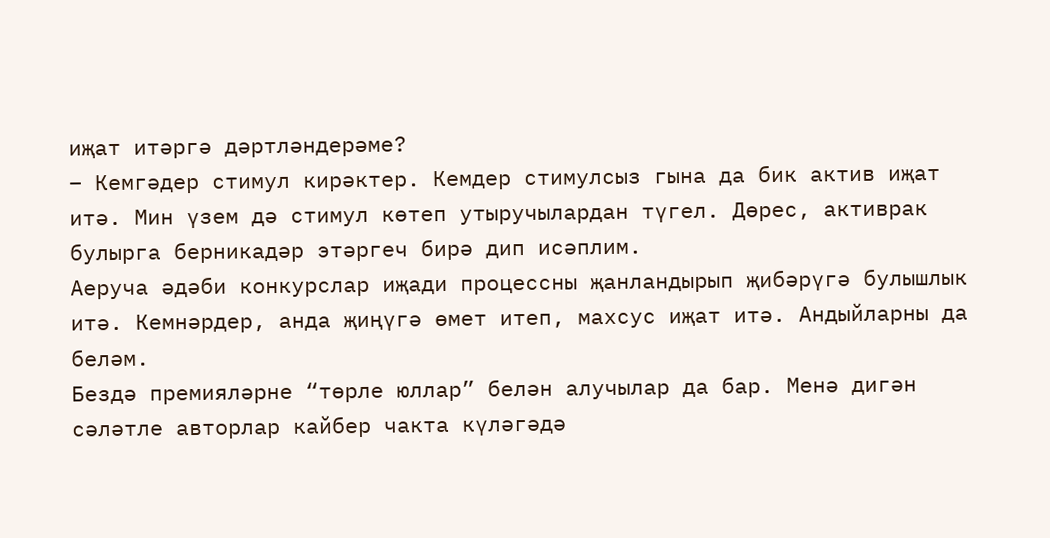иҗат итәргә дәртләндерәме?
– Кемгәдер стимул кирәктер. Кемдер стимулсыз гына да бик актив иҗат итә. Мин үзем дә стимул көтеп утыручылардан түгел. Дөрес, активрак булырга берникадәр этәргеч бирә дип исәплим.
Аеруча әдәби конкурслар иҗади процессны җанландырып җибәрүгә булышлык итә. Кемнәрдер, анда җиңүгә өмет итеп, махсус иҗат итә. Андыйларны да беләм.
Бездә премияләрне “төрле юллар” белән алучылар да бар. Менә дигән сәләтле авторлар кайбер чакта күләгәдә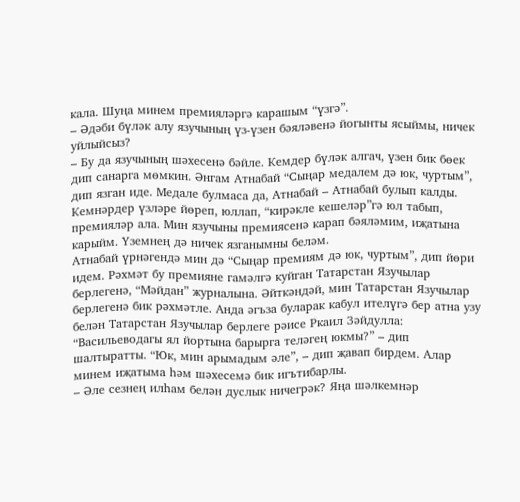кала. Шуңа минем премияләргә карашым “үзгә”.
– Әдәби бүләк алу язучының үз-үзен бәяләвенә йогынты ясыймы, ничек уйлыйсыз?
– Бу да язучының шәхесенә бәйле. Кемдер бүләк алгач, үзен бик бөек дип санарга мөмкин. Әнгам Атнабай “Сыңар медалем дә юк, чуртым”, дип язган иде. Медале булмаса да, Атнабай – Атнабай булып калды. Кемнәрдер үзләре йөреп, юллап, “кирәкле кешеләр”гә юл табып, премияләр ала. Мин язучыны премиясенә карап бәяләмим, иҗатына карыйм. Үземнең дә ничек язганымны беләм.
Атнабай үрнәгендә мин дә “Сыңар премиям дә юк, чуртым”, дип йөри идем. Рәхмәт бу премияне гамәлгә куйган Татарстан Язучылар берлегенә, “Мәйдан” журналына. Әйткәндәй, мин Татарстан Язучылар берлегенә бик рәхмәтле. Анда әгъза буларак кабул ителүгә бер атна узу белән Татарстан Язучылар берлеге рәисе Ркаил Зәйдулла: “Васильеводагы ял йортына барырга теләгең юкмы?” – дип шалтыратты. “Юк, мин арымадым әле”, – дип җавап бирдем. Алар минем иҗатыма һәм шәхесемә бик игътибарлы.
– Әле сезнең илһам белән дуслык ничегрәк? Яңа шәлкемнәр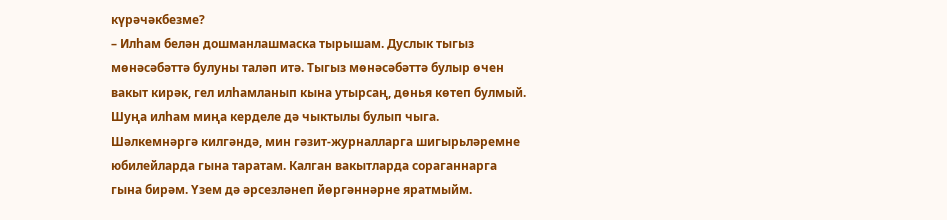күрәчәкбезме?
– Илһам белән дошманлашмаска тырышам. Дуслык тыгыз мөнәсәбәттә булуны таләп итә. Тыгыз мөнәсәбәттә булыр өчен вакыт кирәк, гел илһамланып кына утырсаң, дөнья көтеп булмый. Шуңа илһам миңа керделе дә чыктылы булып чыга.
Шәлкемнәргә килгәндә, мин гәзит-журналларга шигырьләремне юбилейларда гына таратам. Калган вакытларда сораганнарга гына бирәм. Үзем дә әрсезләнеп йөргәннәрне яратмыйм.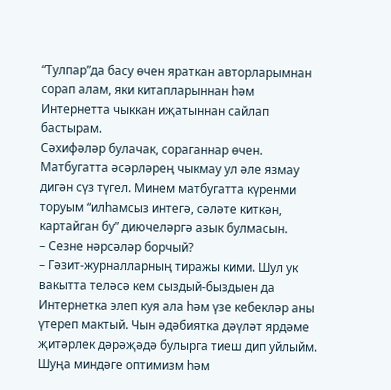“Тулпар”да басу өчен яраткан авторларымнан сорап алам, яки китапларыннан һәм Интернетта чыккан иҗатыннан сайлап бастырам.
Сәхифәләр булачак, сораганнар өчен. Матбугатта әсәрләрең чыкмау ул әле язмау дигән сүз түгел. Минем матбугатта күренми торуым “илһамсыз интегә, сәләте киткән, картайган бу” диючеләргә азык булмасын.
– Сезне нәрсәләр борчый?
– Гәзит-журналларның тиражы кими. Шул ук вакытта теләсә кем сыздый-быздыен да Интернетка элеп куя ала һәм үзе кебекләр аны үтереп мактый. Чын әдәбиятка дәүләт ярдәме җитәрлек дәрәҗәдә булырга тиеш дип уйлыйм. Шуңа миндәге оптимизм һәм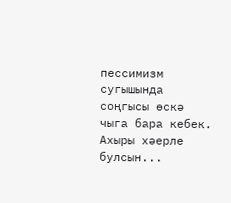пессимизм сугышында соңгысы өскә чыга бара кебек. Ахыры хәерле булсын...